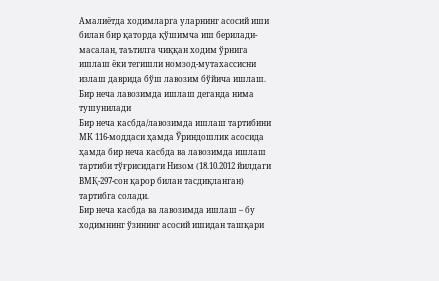Амалиётда ходимларга уларнинг асосий иши билан бир қаторда қўшимча иш берилади- масалан, таътилга чиққан ходим ўрнига ишлаш ёки тегишли номзод-мутахассисни излаш даврида бўш лавозим бўйича ишлаш.
Бир неча лавозимда ишлаш деганда нима тушунилади
Бир неча касбда/лавозимда ишлаш тартибини МК 116-моддаси ҳамда Ўриндошлик асосида ҳамда бир неча касбда ва лавозимда ишлаш тартиби тўғрисидаги Низом (18.10.2012 йилдаги ВМҚ-297-сон қарор билан тасдиқланган) тартибга солади.
Бир неча касбда ва лавозимда ишлаш – бу ходимнинг ўзининг асосий ишидан ташқари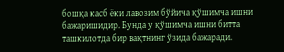бошқа касб ёки лавозим бўйича қўшимча ишни бажаришидир. Бунда у қўшимча ишни битта ташкилотда бир вақтнинг ўзида бажаради.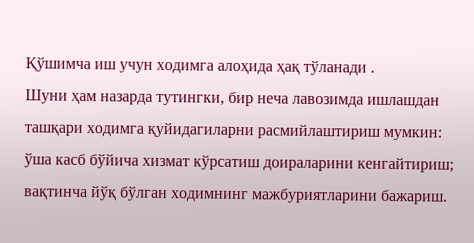Қўшимча иш учун ходимга алоҳида ҳақ тўланади .
Шуни ҳам назарда тутингки, бир неча лавозимда ишлашдан ташқари ходимга қуйидагиларни расмийлаштириш мумкин:
ўша касб бўйича хизмат кўрсатиш доираларини кенгайтириш;
вақтинча йўқ бўлган ходимнинг мажбуриятларини бажариш.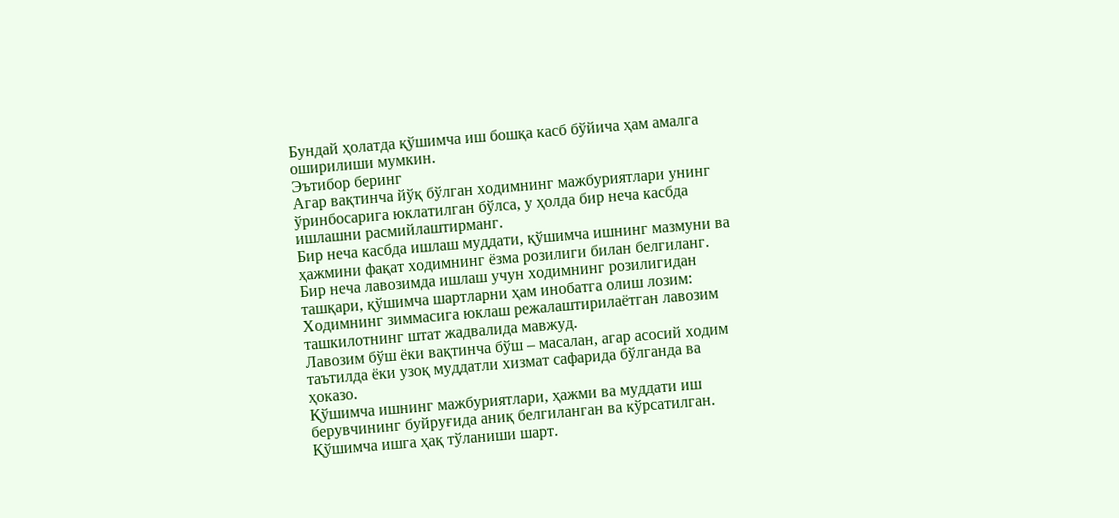Бундай ҳолатда қўшимча иш бошқа касб бўйича ҳам амалга оширилиши мумкин.
Эътибор беринг
Агар вақтинча йўқ бўлган ходимнинг мажбуриятлари унинг ўринбосарига юклатилган бўлса, у ҳолда бир неча касбда ишлашни расмийлаштирманг.
Бир неча касбда ишлаш муддати, қўшимча ишнинг мазмуни ва ҳажмини фақат ходимнинг ёзма розилиги билан белгиланг.
Бир неча лавозимда ишлаш учун ходимнинг розилигидан ташқари, қўшимча шартларни ҳам инобатга олиш лозим:
Ходимнинг зиммасига юклаш режалаштирилаётган лавозим ташкилотнинг штат жадвалида мавжуд.
Лавозим бўш ёки вақтинча бўш – масалан, агар асосий ходим таътилда ёки узоқ муддатли хизмат сафарида бўлганда ва ҳоказо.
Қўшимча ишнинг мажбуриятлари, ҳажми ва муддати иш берувчининг буйруғида аниқ белгиланган ва кўрсатилган.
Қўшимча ишга ҳақ тўланиши шарт.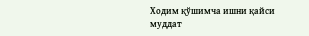Ходим қўшимча ишни қайси муддат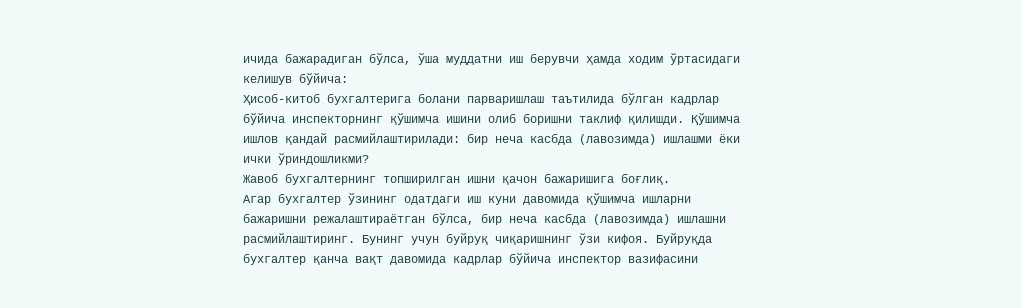ичида бажарадиган бўлса, ўша муддатни иш берувчи ҳамда ходим ўртасидаги келишув бўйича:
Ҳисоб-китоб бухгалтерига болани парваришлаш таътилида бўлган кадрлар бўйича инспекторнинг қўшимча ишини олиб боришни таклиф қилишди. Қўшимча ишлов қандай расмийлаштирилади: бир неча касбда (лавозимда) ишлашми ёки ички ўриндошликми?
Жавоб бухгалтернинг топширилган ишни қачон бажаришига боғлиқ.
Агар бухгалтер ўзининг одатдаги иш куни давомида қўшимча ишларни бажаришни режалаштираётган бўлса, бир неча касбда (лавозимда) ишлашни расмийлаштиринг. Бунинг учун буйруқ чиқаришнинг ўзи кифоя. Буйруқда бухгалтер қанча вақт давомида кадрлар бўйича инспектор вазифасини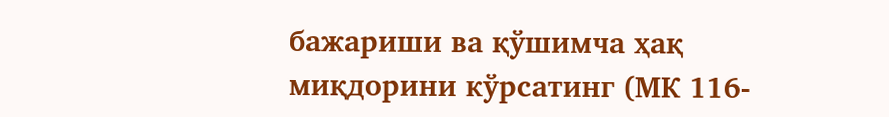бажариши ва қўшимча ҳақ миқдорини кўрсатинг (МК 116-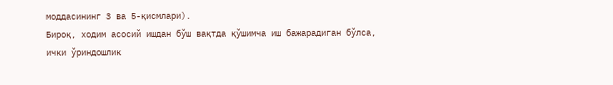моддасининг 3 ва 5-қисмлари).
Бироқ, ходим асосий ишдан бўш вақтда қўшимча иш бажарадиган бўлса, ички ўриндошлик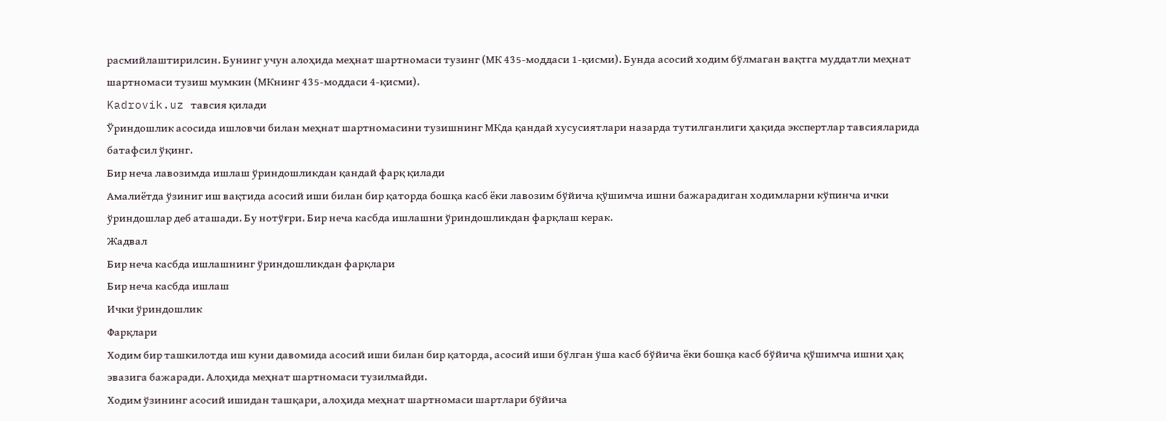расмийлаштирилсин. Бунинг учун алоҳида меҳнат шартномаси тузинг (МК 435-моддаси 1-қисми). Бунда асосий ходим бўлмаган вақтга муддатли меҳнат шартномаси тузиш мумкин (МКнинг 435-моддаси 4-қисми).
Kadrovik.uz тавсия қилади
Ўриндошлик асосида ишловчи билан меҳнат шартномасини тузишнинг МКда қандай хусусиятлари назарда тутилганлиги ҳақида экспертлар тавсияларида батафсил ўқинг.
Бир неча лавозимда ишлаш ўриндошликдан қандай фарқ қилади
Амалиётда ўзиниг иш вақтида асосий иши билан бир қаторда бошқа касб ёки лавозим бўйича қўшимча ишни бажарадиган ходимларни кўпинча ички ўриндошлар деб аташади. Бу нотўғри. Бир неча касбда ишлашни ўриндошликдан фарқлаш керак.
Жадвал
Бир неча касбда ишлашнинг ўриндошликдан фарқлари
Бир неча касбда ишлаш
Ички ўриндошлик
Фарқлари
Ходим бир ташкилотда иш куни давомида асосий иши билан бир қаторда, асосий иши бўлган ўша касб бўйича ёки бошқа касб бўйича қўшимча ишни ҳақ эвазига бажаради. Алоҳида меҳнат шартномаси тузилмайди.
Ходим ўзининг асосий ишидан ташқари, алоҳида меҳнат шартномаси шартлари бўйича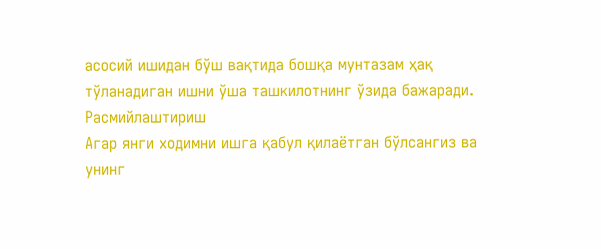асосий ишидан бўш вақтида бошқа мунтазам ҳақ тўланадиган ишни ўша ташкилотнинг ўзида бажаради.
Расмийлаштириш
Агар янги ходимни ишга қабул қилаётган бўлсангиз ва унинг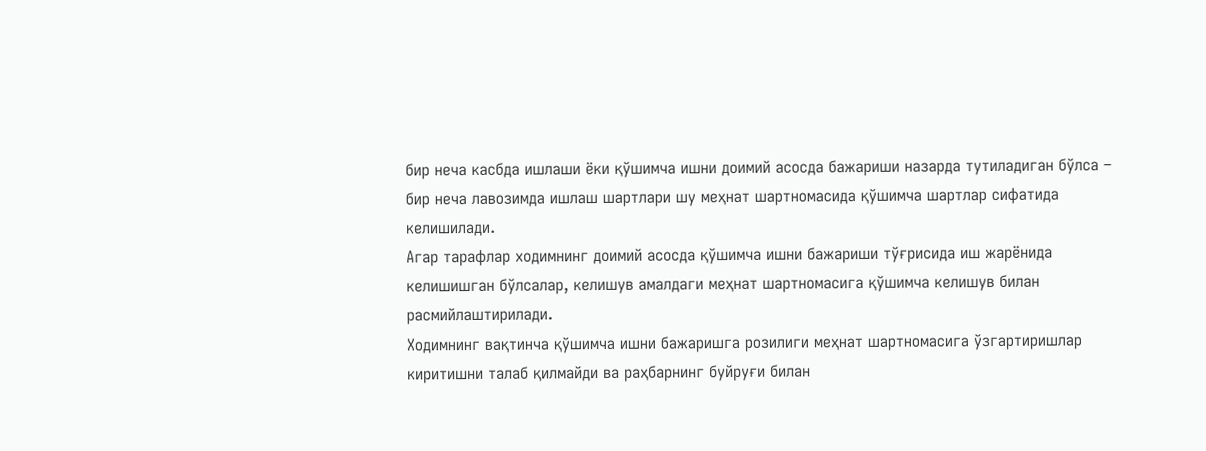бир неча касбда ишлаши ёки қўшимча ишни доимий асосда бажариши назарда тутиладиган бўлса – бир неча лавозимда ишлаш шартлари шу меҳнат шартномасида қўшимча шартлар сифатида келишилади.
Агар тарафлар ходимнинг доимий асосда қўшимча ишни бажариши тўғрисида иш жарёнида келишишган бўлсалар, келишув амалдаги меҳнат шартномасига қўшимча келишув билан расмийлаштирилади.
Ходимнинг вақтинча қўшимча ишни бажаришга розилиги меҳнат шартномасига ўзгартиришлар киритишни талаб қилмайди ва раҳбарнинг буйруғи билан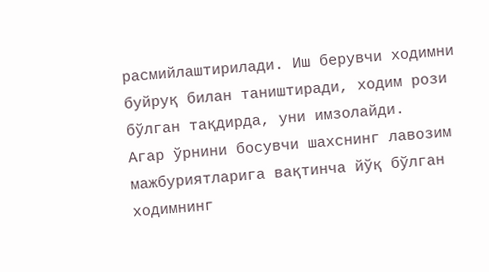расмийлаштирилади. Иш берувчи ходимни буйруқ билан таништиради, ходим рози бўлган тақдирда, уни имзолайди.
Агар ўрнини босувчи шахснинг лавозим мажбуриятларига вақтинча йўқ бўлган ходимнинг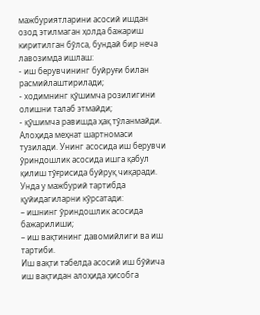мажбуриятларини асосий ишдан озод этилмаган ҳолда бажариш киритилган бўлса, бундай бир неча лавозимда ишлаш:
- иш берувчининг буйруғи билан расмийлаштирилади;
- ходимнинг қўшимча розилигини олишни талаб этмайди;
- қўшимча равишда ҳақ тўланмайди.
Алоҳида меҳнат шартномаси тузилади. Унинг асосида иш берувчи ўриндошлик асосида ишга қабул қилиш тўғрисида буйруқ чиқаради. Унда у мажбурий тартибда қуйидагиларни кўрсатади:
– ишнинг ўриндошлик асосида бажарилиши;
– иш вақтининг давомийлиги ва иш тартиби.
Иш вақти табелда асосий иш бўйича иш вақтидан алоҳида ҳисобга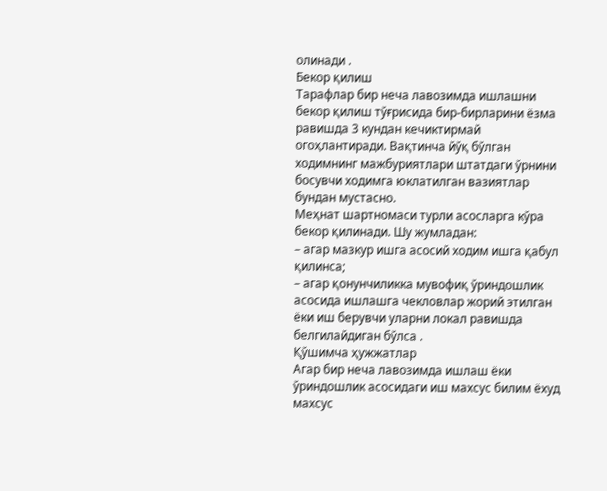олинади .
Бекор қилиш
Тарафлар бир неча лавозимда ишлашни бекор қилиш тўғрисида бир-бирларини ёзма равишда 3 кундан кечиктирмай огоҳлантиради. Вақтинча йўқ бўлган ходимнинг мажбуриятлари штатдаги ўрнини босувчи ходимга юклатилган вазиятлар бундан мустасно.
Меҳнат шартномаси турли асосларга кўра бекор қилинади. Шу жумладан:
– агар мазкур ишга асосий ходим ишга қабул қилинса;
– агар қонунчиликка мувофиқ ўриндошлик асосида ишлашга чекловлар жорий этилган ёки иш берувчи уларни локал равишда белгилайдиган бўлса .
Қўшимча ҳужжатлар
Агар бир неча лавозимда ишлаш ёки ўриндошлик асосидаги иш махсус билим ёхуд махсус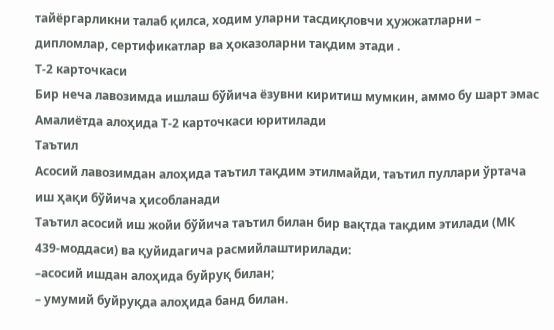тайёргарликни талаб қилса, ходим уларни тасдиқловчи ҳужжатларни – дипломлар, сертификатлар ва ҳоказоларни тақдим этади .
Т-2 карточкаси
Бир неча лавозимда ишлаш бўйича ёзувни киритиш мумкин, аммо бу шарт эмас
Амалиётда алоҳида Т-2 карточкаси юритилади
Таътил
Асосий лавозимдан алоҳида таътил тақдим этилмайди, таътил пуллари ўртача иш ҳақи бўйича ҳисобланади
Таътил асосий иш жойи бўйича таътил билан бир вақтда тақдим этилади (МК 439-моддаси) ва қуйидагича расмийлаштирилади:
–асосий ишдан алоҳида буйруқ билан;
– умумий буйруқда алоҳида банд билан.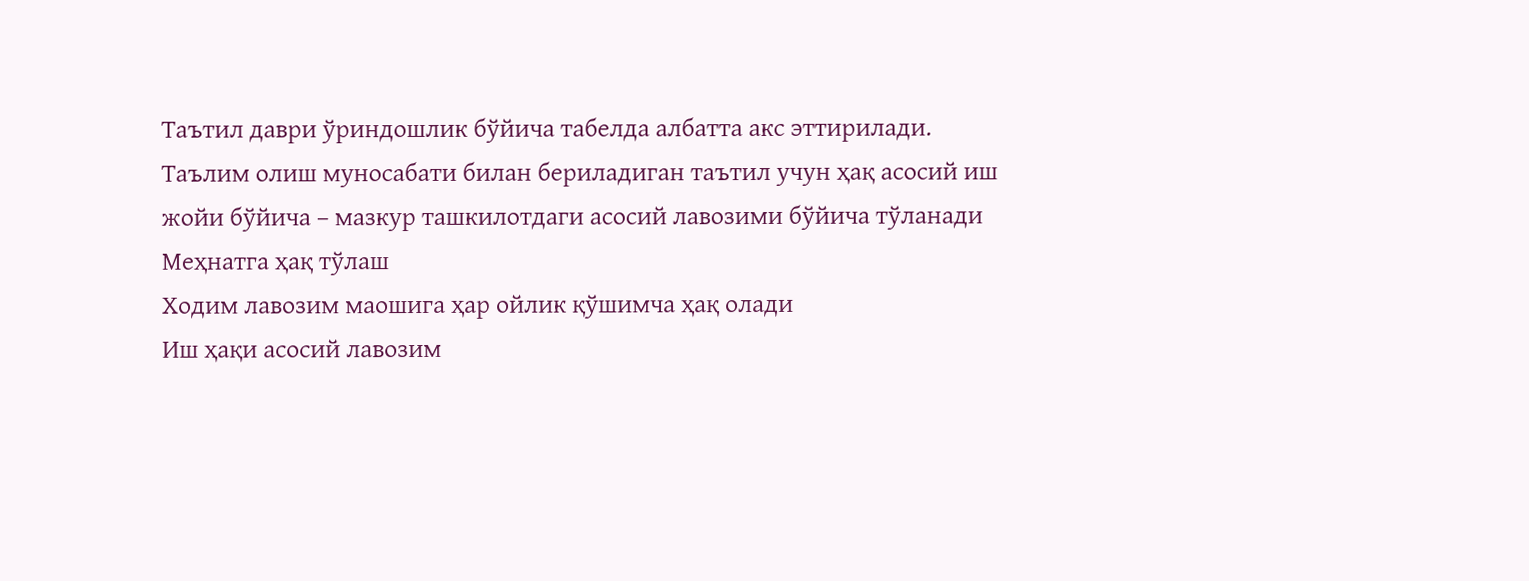Таътил даври ўриндошлик бўйича табелда албатта акс эттирилади.
Таълим олиш муносабати билан бериладиган таътил учун ҳақ асосий иш жойи бўйича – мазкур ташкилотдаги асосий лавозими бўйича тўланади
Меҳнатга ҳақ тўлаш
Ходим лавозим маошига ҳар ойлик қўшимча ҳақ олади
Иш ҳақи асосий лавозим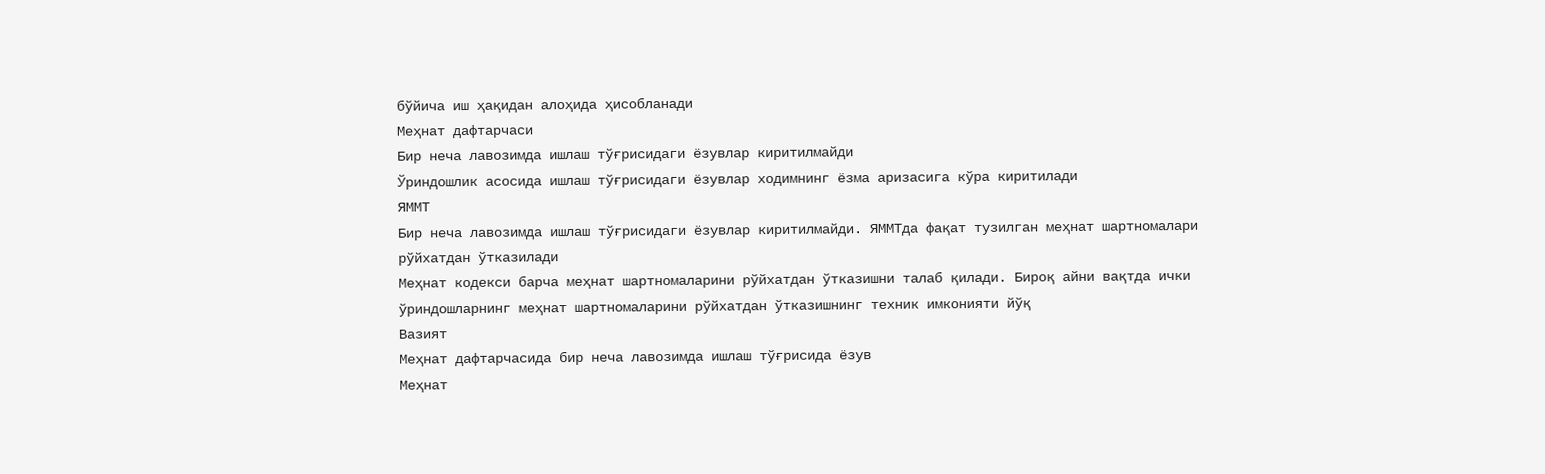бўйича иш ҳақидан алоҳида ҳисобланади
Меҳнат дафтарчаси
Бир неча лавозимда ишлаш тўғрисидаги ёзувлар киритилмайди
Ўриндошлик асосида ишлаш тўғрисидаги ёзувлар ходимнинг ёзма аризасига кўра киритилади
ЯММТ
Бир неча лавозимда ишлаш тўғрисидаги ёзувлар киритилмайди. ЯММТда фақат тузилган меҳнат шартномалари рўйхатдан ўтказилади
Меҳнат кодекси барча меҳнат шартномаларини рўйхатдан ўтказишни талаб қилади. Бироқ айни вақтда ички ўриндошларнинг меҳнат шартномаларини рўйхатдан ўтказишнинг техник имконияти йўқ
Вазият
Меҳнат дафтарчасида бир неча лавозимда ишлаш тўғрисида ёзув
Меҳнат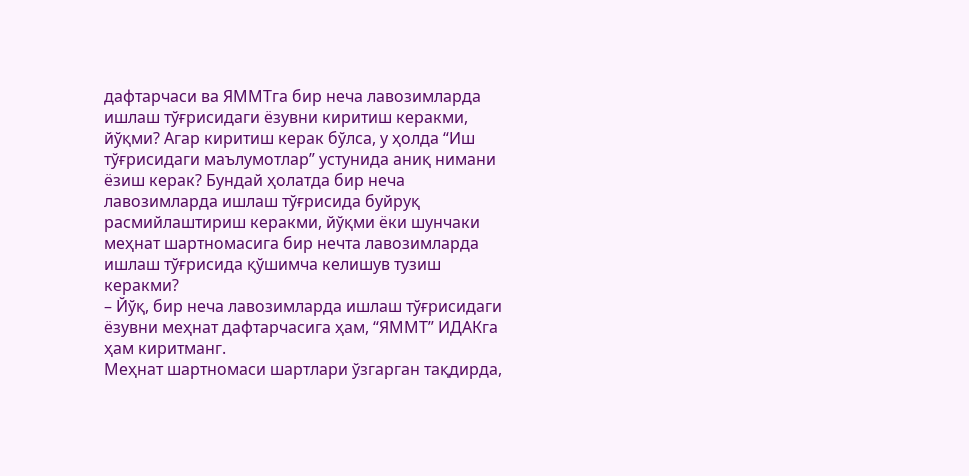дафтарчаси ва ЯММТга бир неча лавозимларда ишлаш тўғрисидаги ёзувни киритиш керакми, йўқми? Агар киритиш керак бўлса, у ҳолда “Иш тўғрисидаги маълумотлар” устунида аниқ нимани ёзиш керак? Бундай ҳолатда бир неча лавозимларда ишлаш тўғрисида буйруқ расмийлаштириш керакми, йўқми ёки шунчаки меҳнат шартномасига бир нечта лавозимларда ишлаш тўғрисида қўшимча келишув тузиш керакми?
– Йўқ, бир неча лавозимларда ишлаш тўғрисидаги ёзувни меҳнат дафтарчасига ҳам, “ЯММТ” ИДАКга ҳам киритманг.
Меҳнат шартномаси шартлари ўзгарган тақдирда,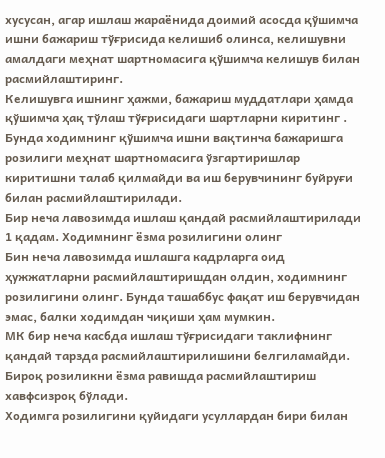хусусан, агар ишлаш жараёнида доимий асосда қўшимча ишни бажариш тўғрисида келишиб олинса, келишувни амалдаги меҳнат шартномасига қўшимча келишув билан расмийлаштиринг.
Келишувга ишнинг ҳажми, бажариш муддатлари ҳамда қўшимча ҳақ тўлаш тўғрисидаги шартларни киритинг . Бунда ходимнинг қўшимча ишни вақтинча бажаришга розилиги меҳнат шартномасига ўзгартиришлар киритишни талаб қилмайди ва иш берувчининг буйруғи билан расмийлаштирилади.
Бир неча лавозимда ишлаш қандай расмийлаштирилади
1 қадам. Ходимнинг ёзма розилигини олинг
Бин неча лавозимда ишлашга кадрларга оид ҳужжатларни расмийлаштиришдан олдин, ходимнинг розилигини олинг. Бунда ташаббус фақат иш берувчидан эмас, балки ходимдан чиқиши ҳам мумкин.
МК бир неча касбда ишлаш тўғрисидаги таклифнинг қандай тарзда расмийлаштирилишини белгиламайди. Бироқ розиликни ёзма равишда расмийлаштириш хавфсизроқ бўлади.
Ходимга розилигини қуйидаги усуллардан бири билан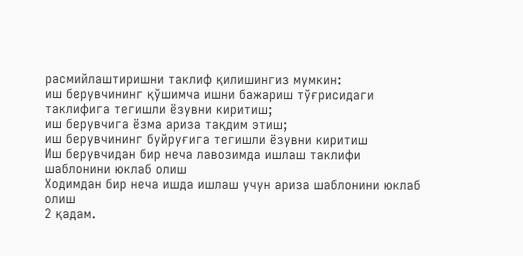расмийлаштиришни таклиф қилишингиз мумкин:
иш берувчининг қўшимча ишни бажариш тўғрисидаги таклифига тегишли ёзувни киритиш;
иш берувчига ёзма ариза тақдим этиш;
иш берувчининг буйруғига тегишли ёзувни киритиш
Иш берувчидан бир неча лавозимда ишлаш таклифи шаблонини юклаб олиш
Ходимдан бир неча ишда ишлаш учун ариза шаблонини юклаб олиш
2 қадам.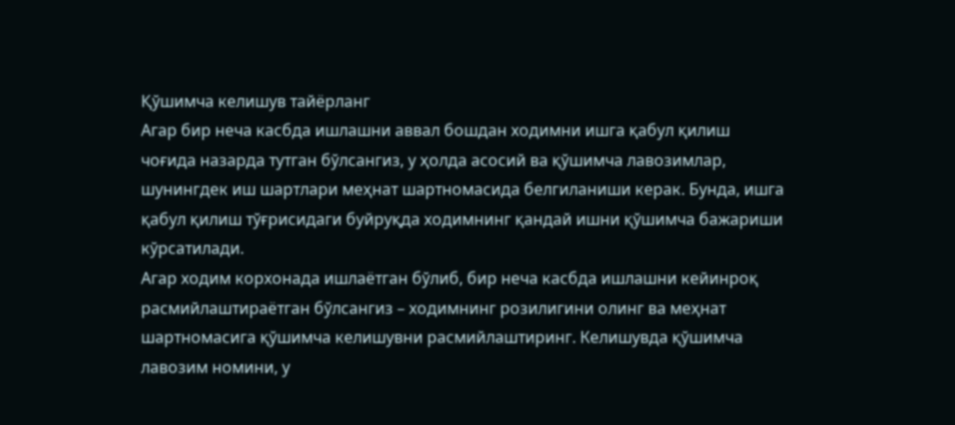Қўшимча келишув тайёрланг
Агар бир неча касбда ишлашни аввал бошдан ходимни ишга қабул қилиш чоғида назарда тутган бўлсангиз, у ҳолда асосий ва қўшимча лавозимлар, шунингдек иш шартлари меҳнат шартномасида белгиланиши керак. Бунда, ишга қабул қилиш тўғрисидаги буйруқда ходимнинг қандай ишни қўшимча бажариши кўрсатилади.
Агар ходим корхонада ишлаётган бўлиб, бир неча касбда ишлашни кейинроқ расмийлаштираётган бўлсангиз – ходимнинг розилигини олинг ва меҳнат шартномасига қўшимча келишувни расмийлаштиринг. Келишувда қўшимча лавозим номини, у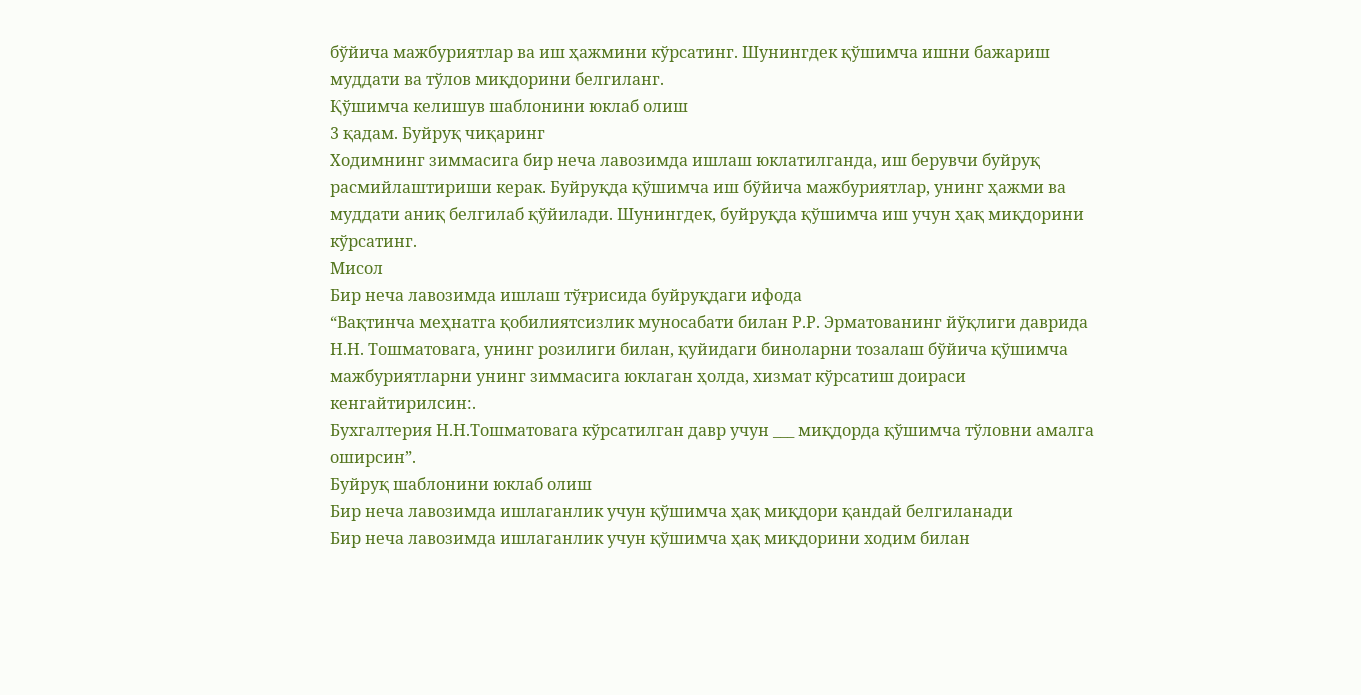бўйича мажбуриятлар ва иш ҳажмини кўрсатинг. Шунингдек қўшимча ишни бажариш муддати ва тўлов миқдорини белгиланг.
Қўшимча келишув шаблонини юклаб олиш
3 қадам. Буйруқ чиқаринг
Ходимнинг зиммасига бир неча лавозимда ишлаш юклатилганда, иш берувчи буйруқ расмийлаштириши керак. Буйруқда қўшимча иш бўйича мажбуриятлар, унинг ҳажми ва муддати аниқ белгилаб қўйилади. Шунингдек, буйруқда қўшимча иш учун ҳақ миқдорини кўрсатинг.
Мисол
Бир неча лавозимда ишлаш тўғрисида буйруқдаги ифода
“Вақтинча меҳнатга қобилиятсизлик муносабати билан Р.Р. Эрматованинг йўқлиги даврида Н.Н. Тошматовага, унинг розилиги билан, қуйидаги биноларни тозалаш бўйича қўшимча мажбуриятларни унинг зиммасига юклаган ҳолда, хизмат кўрсатиш доираси кенгайтирилсин:.
Бухгалтерия Н.Н.Тошматовага кўрсатилган давр учун ___ миқдорда қўшимча тўловни амалга оширсин”.
Буйруқ шаблонини юклаб олиш
Бир неча лавозимда ишлаганлик учун қўшимча ҳақ миқдори қандай белгиланади
Бир неча лавозимда ишлаганлик учун қўшимча ҳақ миқдорини ходим билан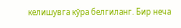келишувга кўра белгиланг. Бир неча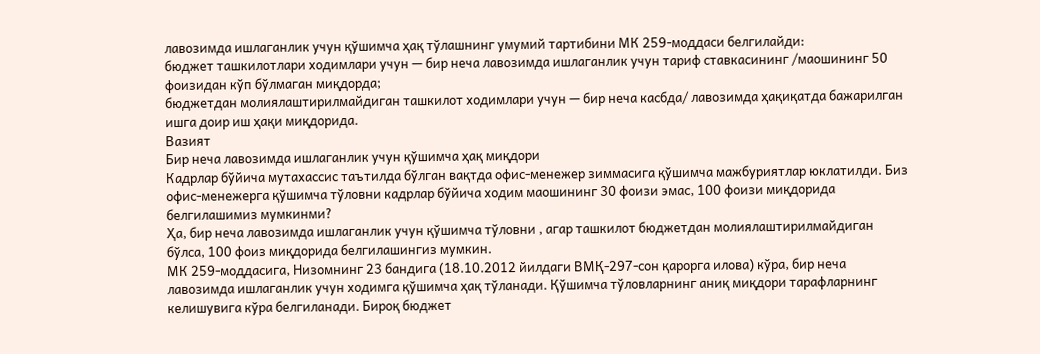лавозимда ишлаганлик учун қўшимча ҳақ тўлашнинг умумий тартибини МК 259-моддаси белгилайди:
бюджет ташкилотлари ходимлари учун — бир неча лавозимда ишлаганлик учун тариф ставкасининг /маошининг 50 фоизидан кўп бўлмаган миқдорда;
бюджетдан молиялаштирилмайдиган ташкилот ходимлари учун — бир неча касбда/ лавозимда ҳақиқатда бажарилган ишга доир иш ҳақи миқдорида.
Вазият
Бир неча лавозимда ишлаганлик учун қўшимча ҳақ миқдори
Кадрлар бўйича мутахассис таътилда бўлган вақтда офис-менежер зиммасига қўшимча мажбуриятлар юклатилди. Биз офис-менежерга қўшимча тўловни кадрлар бўйича ходим маошининг 30 фоизи эмас, 100 фоизи миқдорида белгилашимиз мумкинми?
Ҳа, бир неча лавозимда ишлаганлик учун қўшимча тўловни , агар ташкилот бюджетдан молиялаштирилмайдиган бўлса, 100 фоиз миқдорида белгилашингиз мумкин.
МК 259-моддасига, Низомнинг 23 бандига (18.10.2012 йилдаги ВМҚ-297-сон қарорга илова) кўра, бир неча лавозимда ишлаганлик учун ходимга қўшимча ҳақ тўланади. Қўшимча тўловларнинг аниқ миқдори тарафларнинг келишувига кўра белгиланади. Бироқ бюджет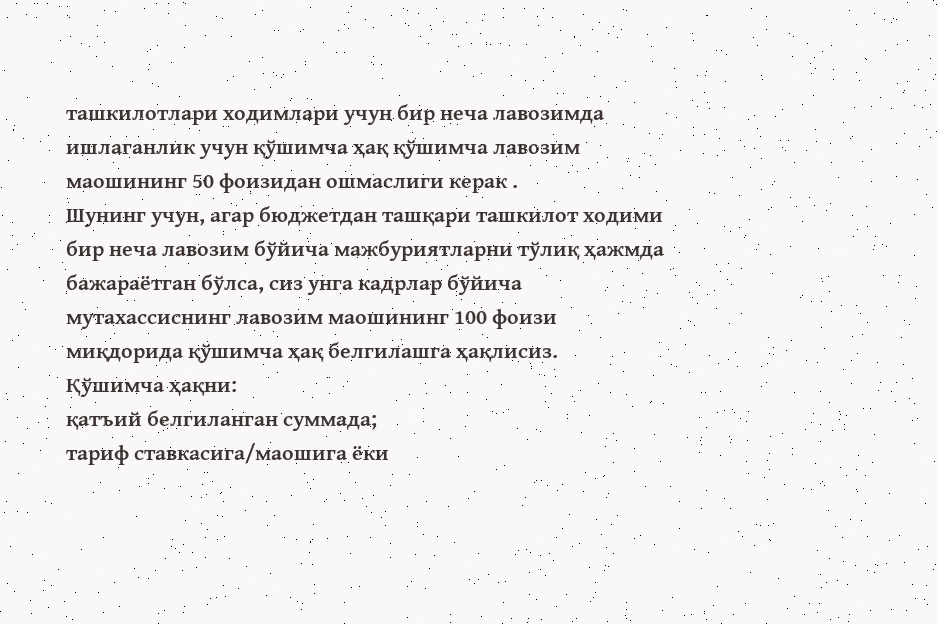ташкилотлари ходимлари учун бир неча лавозимда ишлаганлик учун қўшимча ҳақ қўшимча лавозим маошининг 50 фоизидан ошмаслиги керак .
Шунинг учун, агар бюджетдан ташқари ташкилот ходими бир неча лавозим бўйича мажбуриятларни тўлиқ ҳажмда бажараётган бўлса, сиз унга кадрлар бўйича мутахассиснинг лавозим маошининг 100 фоизи миқдорида қўшимча ҳақ белгилашга ҳақлисиз.
Қўшимча ҳақни:
қатъий белгиланган суммада;
тариф ставкасига/маошига ёки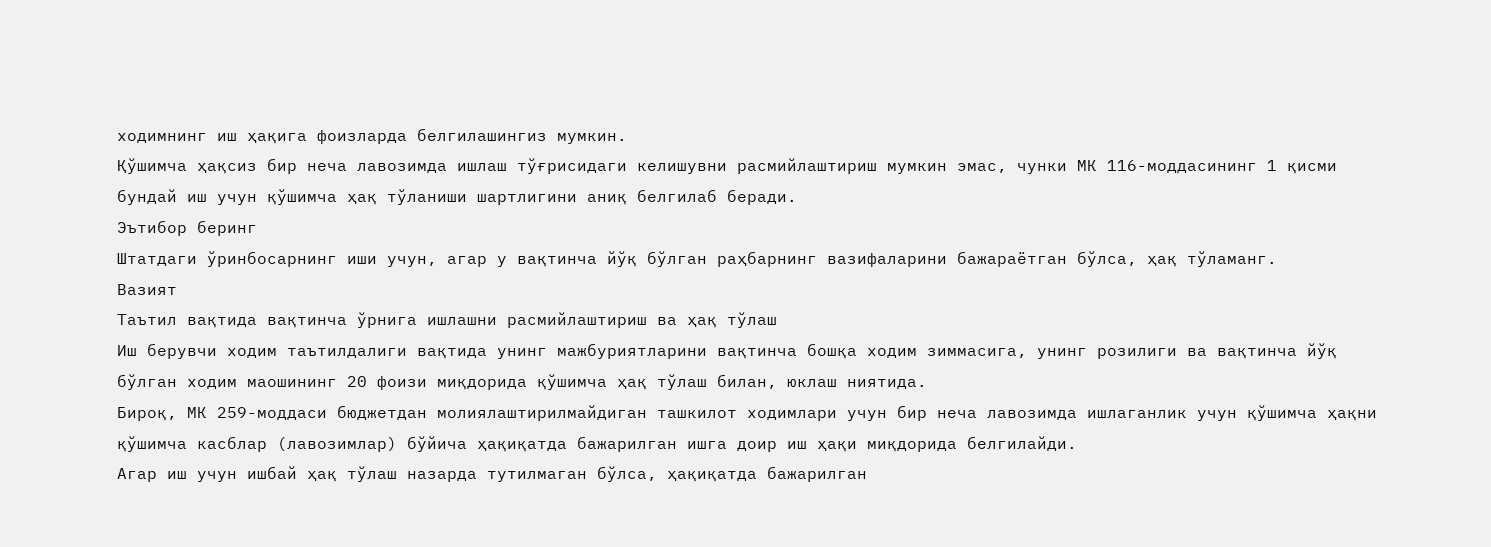ходимнинг иш ҳақига фоизларда белгилашингиз мумкин.
Қўшимча ҳақсиз бир неча лавозимда ишлаш тўғрисидаги келишувни расмийлаштириш мумкин эмас, чунки МК 116-моддасининг 1 қисми бундай иш учун қўшимча ҳақ тўланиши шартлигини аниқ белгилаб беради.
Эътибор беринг
Штатдаги ўринбосарнинг иши учун, агар у вақтинча йўқ бўлган раҳбарнинг вазифаларини бажараётган бўлса, ҳақ тўламанг.
Вазият
Таътил вақтида вақтинча ўрнига ишлашни расмийлаштириш ва ҳақ тўлаш
Иш берувчи ходим таътилдалиги вақтида унинг мажбуриятларини вақтинча бошқа ходим зиммасига, унинг розилиги ва вақтинча йўқ бўлган ходим маошининг 20 фоизи миқдорида қўшимча ҳақ тўлаш билан, юклаш ниятида.
Бироқ, МК 259-моддаси бюджетдан молиялаштирилмайдиган ташкилот ходимлари учун бир неча лавозимда ишлаганлик учун қўшимча ҳақни қўшимча касблар (лавозимлар) бўйича ҳақиқатда бажарилган ишга доир иш ҳақи миқдорида белгилайди.
Агар иш учун ишбай ҳақ тўлаш назарда тутилмаган бўлса, ҳақиқатда бажарилган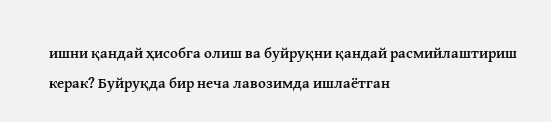ишни қандай ҳисобга олиш ва буйруқни қандай расмийлаштириш керак? Буйруқда бир неча лавозимда ишлаётган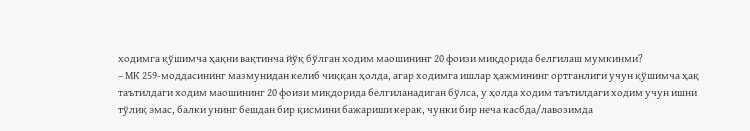ходимга қўшимча ҳақни вақтинча йўқ бўлган ходим маошининг 20 фоизи миқдорида белгилаш мумкинми?
– МК 259-моддасининг мазмунидан келиб чиққан ҳолда, агар ходимга ишлар ҳажмининг ортганлиги учун қўшимча ҳақ таътилдаги ходим маошининг 20 фоизи миқдорида белгиланадиган бўлса, у ҳолда ходим таътилдаги ходим учун ишни тўлиқ эмас, балки унинг бешдан бир қисмини бажариши керак, чунки бир неча касбда/лавозимда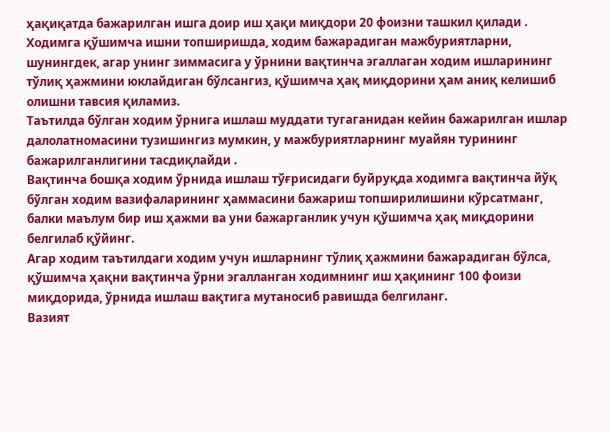ҳақиқатда бажарилган ишга доир иш ҳақи миқдори 20 фоизни ташкил қилади .
Ходимга қўшимча ишни топширишда, ходим бажарадиган мажбуриятларни, шунингдек, агар унинг зиммасига у ўрнини вақтинча эгаллаган ходим ишларининг тўлиқ ҳажмини юклайдиган бўлсангиз, қўшимча ҳақ миқдорини ҳам аниқ келишиб олишни тавсия қиламиз.
Таътилда бўлган ходим ўрнига ишлаш муддати тугаганидан кейин бажарилган ишлар далолатномасини тузишингиз мумкин, у мажбуриятларнинг муайян турининг бажарилганлигини тасдиқлайди .
Вақтинча бошқа ходим ўрнида ишлаш тўғрисидаги буйруқда ходимга вақтинча йўқ бўлган ходим вазифаларининг ҳаммасини бажариш топширилишини кўрсатманг, балки маълум бир иш ҳажми ва уни бажарганлик учун қўшимча ҳақ миқдорини белгилаб қўйинг.
Агар ходим таътилдаги ходим учун ишларнинг тўлиқ ҳажмини бажарадиган бўлса, қўшимча ҳақни вақтинча ўрни эгалланган ходимнинг иш ҳақининг 100 фоизи миқдорида, ўрнида ишлаш вақтига мутаносиб равишда белгиланг.
Вазият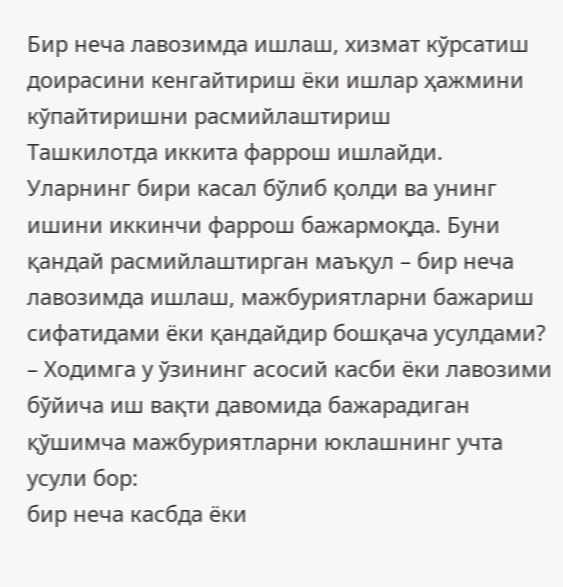Бир неча лавозимда ишлаш, хизмат кўрсатиш доирасини кенгайтириш ёки ишлар ҳажмини кўпайтиришни расмийлаштириш
Ташкилотда иккита фаррош ишлайди. Уларнинг бири касал бўлиб қолди ва унинг ишини иккинчи фаррош бажармоқда. Буни қандай расмийлаштирган маъқул – бир неча лавозимда ишлаш, мажбуриятларни бажариш сифатидами ёки қандайдир бошқача усулдами?
– Ходимга у ўзининг асосий касби ёки лавозими бўйича иш вақти давомида бажарадиган қўшимча мажбуриятларни юклашнинг учта усули бор:
бир неча касбда ёки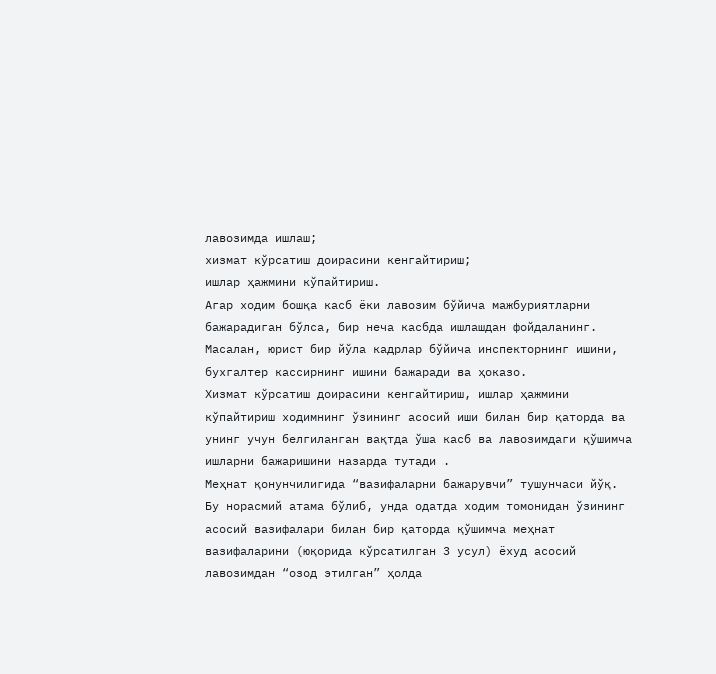лавозимда ишлаш;
хизмат кўрсатиш доирасини кенгайтириш;
ишлар ҳажмини кўпайтириш.
Агар ходим бошқа касб ёки лавозим бўйича мажбуриятларни бажарадиган бўлса, бир неча касбда ишлашдан фойдаланинг. Масалан, юрист бир йўла кадрлар бўйича инспекторнинг ишини, бухгалтер кассирнинг ишини бажаради ва ҳоказо.
Хизмат кўрсатиш доирасини кенгайтириш, ишлар ҳажмини кўпайтириш ходимнинг ўзининг асосий иши билан бир қаторда ва унинг учун белгиланган вақтда ўша касб ва лавозимдаги қўшимча ишларни бажаришини назарда тутади .
Меҳнат қонунчилигида “вазифаларни бажарувчи” тушунчаси йўқ. Бу норасмий атама бўлиб, унда одатда ходим томонидан ўзининг асосий вазифалари билан бир қаторда қўшимча меҳнат вазифаларини (юқорида кўрсатилган 3 усул) ёхуд асосий лавозимдан “озод этилган” ҳолда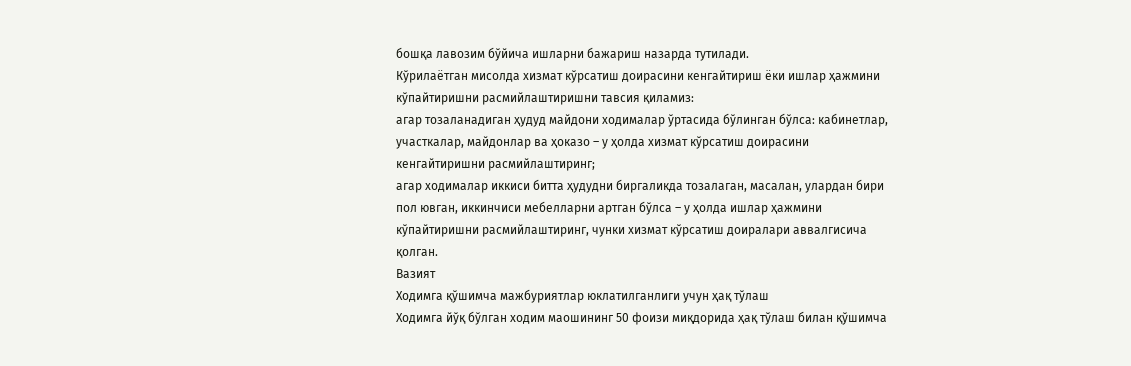бошқа лавозим бўйича ишларни бажариш назарда тутилади.
Кўрилаётган мисолда хизмат кўрсатиш доирасини кенгайтириш ёки ишлар ҳажмини кўпайтиришни расмийлаштиришни тавсия қиламиз:
агар тозаланадиган ҳудуд майдони ходималар ўртасида бўлинган бўлса: кабинетлар, участкалар, майдонлар ва ҳоказо – у ҳолда хизмат кўрсатиш доирасини кенгайтиришни расмийлаштиринг;
агар ходималар иккиси битта ҳудудни биргаликда тозалаган, масалан, улардан бири пол ювган, иккинчиси мебелларни артган бўлса – у ҳолда ишлар ҳажмини кўпайтиришни расмийлаштиринг, чунки хизмат кўрсатиш доиралари аввалгисича қолган.
Вазият
Ходимга қўшимча мажбуриятлар юклатилганлиги учун ҳақ тўлаш
Ходимга йўқ бўлган ходим маошининг 50 фоизи миқдорида ҳақ тўлаш билан қўшимча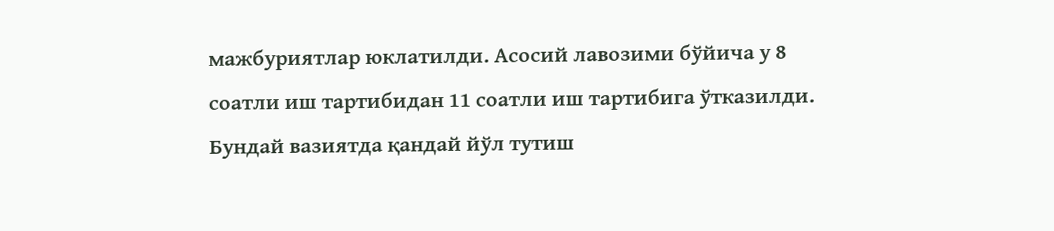мажбуриятлар юклатилди. Асосий лавозими бўйича у 8 соатли иш тартибидан 11 соатли иш тартибига ўтказилди. Бундай вазиятда қандай йўл тутиш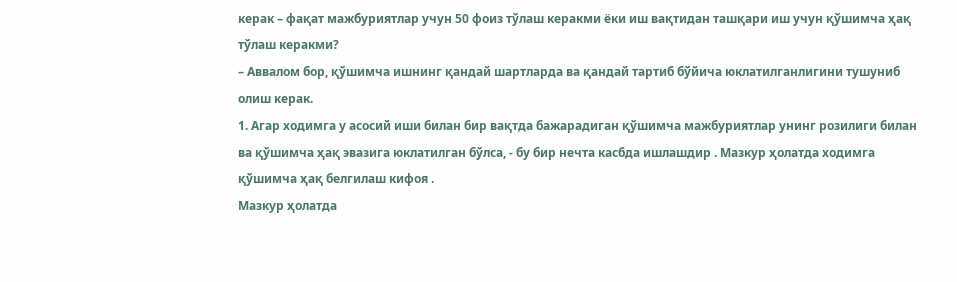керак – фақат мажбуриятлар учун 50 фоиз тўлаш керакми ёки иш вақтидан ташқари иш учун қўшимча ҳақ тўлаш керакми?
– Аввалом бор, қўшимча ишнинг қандай шартларда ва қандай тартиб бўйича юклатилганлигини тушуниб олиш керак.
1. Агар ходимга у асосий иши билан бир вақтда бажарадиган қўшимча мажбуриятлар унинг розилиги билан ва қўшимча ҳақ эвазига юклатилган бўлса, - бу бир нечта касбда ишлашдир . Мазкур ҳолатда ходимга қўшимча ҳақ белгилаш кифоя .
Мазкур ҳолатда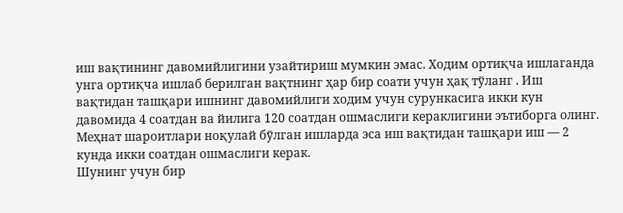иш вақтининг давомийлигини узайтириш мумкин эмас. Ходим ортиқча ишлаганда унга ортиқча ишлаб берилган вақтнинг ҳар бир соати учун ҳақ тўланг . Иш вақтидан ташқари ишнинг давомийлиги ходим учун сурункасига икки кун давомида 4 соатдан ва йилига 120 соатдан ошмаслиги кераклигини эътиборга олинг. Меҳнат шароитлари ноқулай бўлган ишларда эса иш вақтидан ташқари иш — 2 кунда икки соатдан ошмаслиги керак.
Шунинг учун бир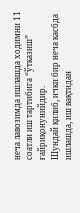неча лавозимда ишлашда ходимни 11 соатли иш тартибига “ўтказиш” ғайриқонунийдир.
Шундай қилиб, ички бир неча касбда ишлашда, иш вақтидан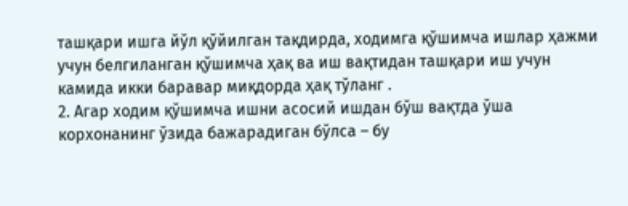ташқари ишга йўл қўйилган тақдирда, ходимга қўшимча ишлар ҳажми учун белгиланган қўшимча ҳақ ва иш вақтидан ташқари иш учун камида икки баравар миқдорда ҳақ тўланг .
2. Агар ходим қўшимча ишни асосий ишдан бўш вақтда ўша корхонанинг ўзида бажарадиган бўлса – бу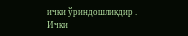ички ўриндошликдир .
Ички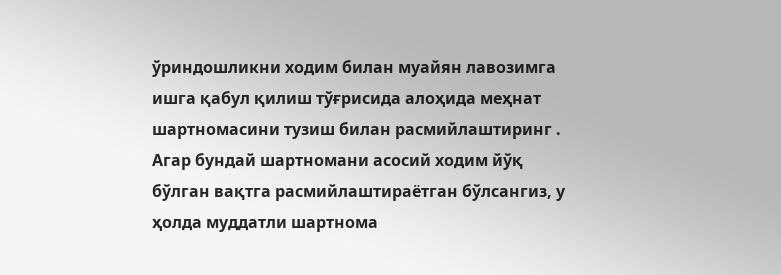ўриндошликни ходим билан муайян лавозимга ишга қабул қилиш тўғрисида алоҳида меҳнат шартномасини тузиш билан расмийлаштиринг . Агар бундай шартномани асосий ходим йўқ бўлган вақтга расмийлаштираётган бўлсангиз, у ҳолда муддатли шартнома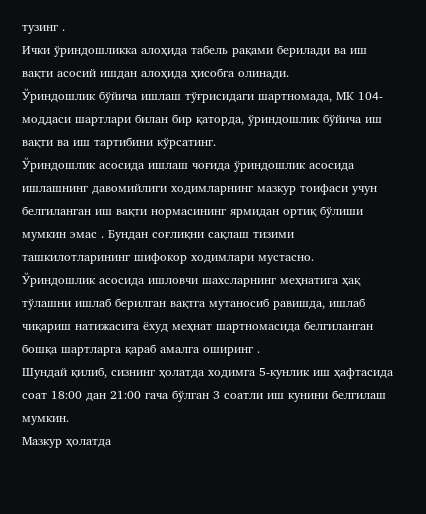тузинг .
Ички ўриндошликка алоҳида табель рақами берилади ва иш вақти асосий ишдан алоҳида ҳисобга олинади.
Ўриндошлик бўйича ишлаш тўғрисидаги шартномада, МК 104-моддаси шартлари билан бир қаторда, ўриндошлик бўйича иш вақти ва иш тартибини кўрсатинг.
Ўриндошлик асосида ишлаш чоғида ўриндошлик асосида ишлашнинг давомийлиги ходимларнинг мазкур тоифаси учун белгиланган иш вақти нормасининг ярмидан ортиқ бўлиши мумкин эмас . Бундан соғлиқни сақлаш тизими ташкилотларининг шифокор ходимлари мустасно.
Ўриндошлик асосида ишловчи шахсларнинг меҳнатига ҳақ тўлашни ишлаб берилган вақтга мутаносиб равишда, ишлаб чиқариш натижасига ёхуд меҳнат шартномасида белгиланган бошқа шартларга қараб амалга оширинг .
Шундай қилиб, сизнинг ҳолатда ходимга 5-кунлик иш ҳафтасида соат 18:00 дан 21:00 гача бўлган 3 соатли иш кунини белгилаш мумкин.
Мазкур ҳолатда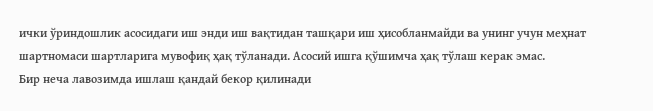ички ўриндошлик асосидаги иш энди иш вақтидан ташқари иш ҳисобланмайди ва унинг учун меҳнат шартномаси шартларига мувофиқ ҳақ тўланади. Асосий ишга қўшимча ҳақ тўлаш керак эмас.
Бир неча лавозимда ишлаш қандай бекор қилинади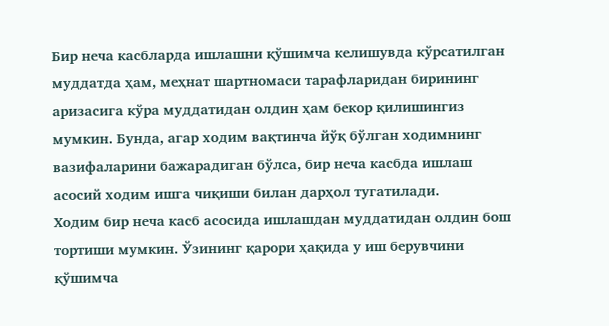Бир неча касбларда ишлашни қўшимча келишувда кўрсатилган муддатда ҳам, меҳнат шартномаси тарафларидан бирининг аризасига кўра муддатидан олдин ҳам бекор қилишингиз мумкин. Бунда, агар ходим вақтинча йўқ бўлган ходимнинг вазифаларини бажарадиган бўлса, бир неча касбда ишлаш асосий ходим ишга чиқиши билан дарҳол тугатилади.
Ходим бир неча касб асосида ишлашдан муддатидан олдин бош тортиши мумкин. Ўзининг қарори ҳақида у иш берувчини қўшимча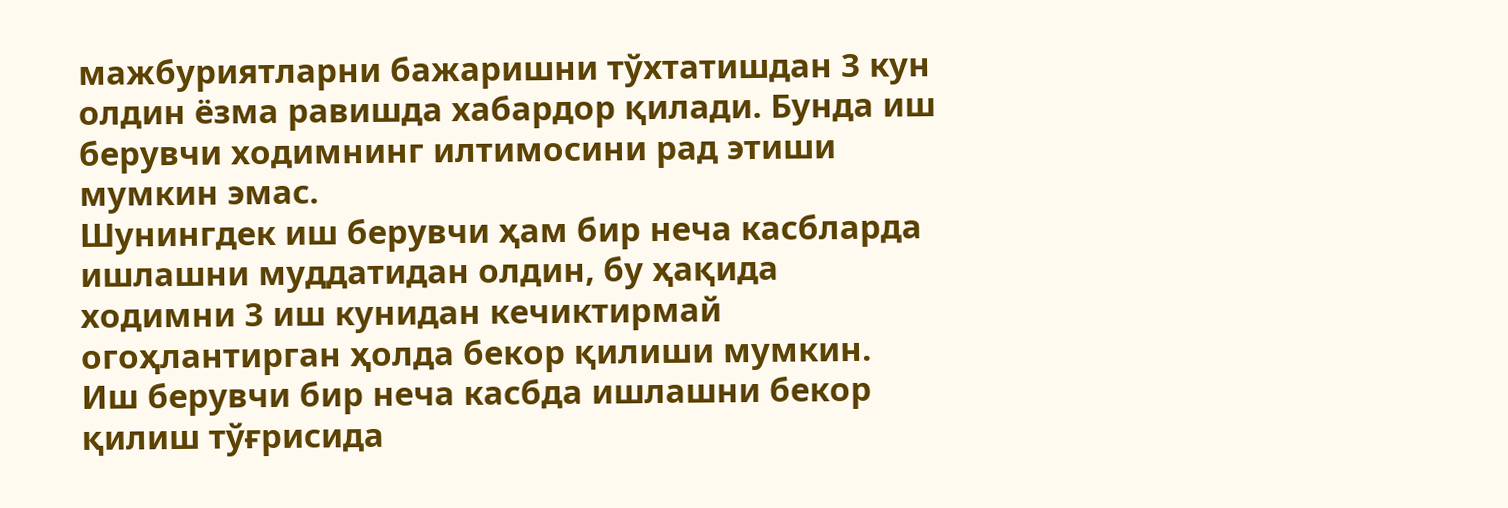мажбуриятларни бажаришни тўхтатишдан 3 кун олдин ёзма равишда хабардор қилади. Бунда иш берувчи ходимнинг илтимосини рад этиши мумкин эмас.
Шунингдек иш берувчи ҳам бир неча касбларда ишлашни муддатидан олдин, бу ҳақида ходимни 3 иш кунидан кечиктирмай огоҳлантирган ҳолда бекор қилиши мумкин.
Иш берувчи бир неча касбда ишлашни бекор қилиш тўғрисида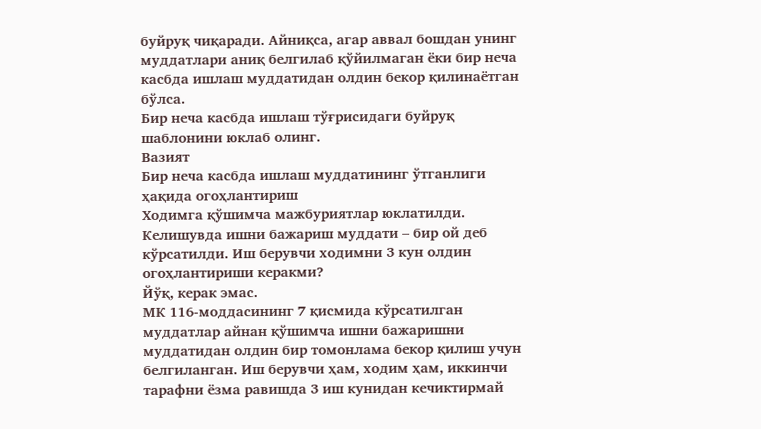буйруқ чиқаради. Айниқса, агар аввал бошдан унинг муддатлари аниқ белгилаб қўйилмаган ёки бир неча касбда ишлаш муддатидан олдин бекор қилинаётган бўлса.
Бир неча касбда ишлаш тўғрисидаги буйруқ шаблонини юклаб олинг.
Вазият
Бир неча касбда ишлаш муддатининг ўтганлиги ҳақида огоҳлантириш
Ходимга қўшимча мажбуриятлар юклатилди. Келишувда ишни бажариш муддати – бир ой деб кўрсатилди. Иш берувчи ходимни 3 кун олдин огоҳлантириши керакми?
Йўқ, керак эмас.
МК 116-моддасининг 7 қисмида кўрсатилган муддатлар айнан қўшимча ишни бажаришни муддатидан олдин бир томонлама бекор қилиш учун белгиланган. Иш берувчи ҳам, ходим ҳам, иккинчи тарафни ёзма равишда 3 иш кунидан кечиктирмай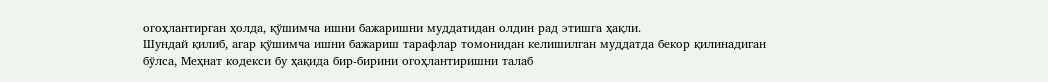огоҳлантирган ҳолда, қўшимча ишни бажаришни муддатидан олдин рад этишга ҳақли.
Шундай қилиб, агар қўшимча ишни бажариш тарафлар томонидан келишилган муддатда бекор қилинадиган бўлса, Меҳнат кодекси бу ҳақида бир-бирини огоҳлантиришни талаб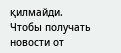қилмайди.
Чтобы получать новости от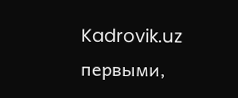Kadrovik.uz первыми,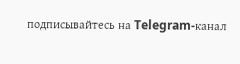подписывайтесь на Telegram-канал